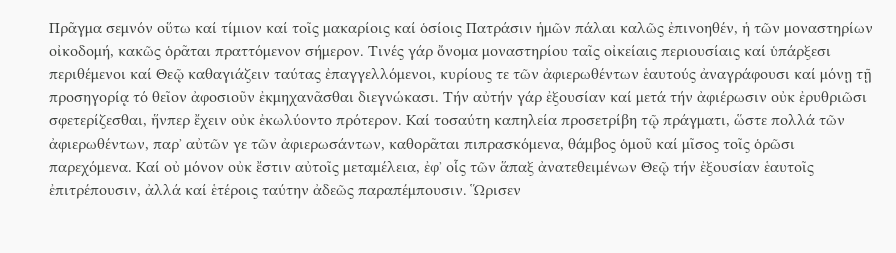Πρᾶγμα σεμνόν οὕτω καί τίμιον καί τοῖς μακαρίοις καί ὁσίοις Πατράσιν ἡμῶν πάλαι καλῶς ἐπινοηθέν, ἡ τῶν μοναστηρίων οἰκοδομή, κακῶς ὁρᾶται πραττόμενον σήμερον. Τινές γάρ ὄνομα μοναστηρίου ταῖς οἰκείαις περιουσίαις καί ὑπάρξεσι περιθέμενοι καί Θεῷ καθαγιάζειν ταύτας ἐπαγγελλόμενοι, κυρίους τε τῶν ἀφιερωθέντων ἑαυτούς ἀναγράφουσι καί μόνῃ τῇ προσηγορίᾳ τό θεῖον ἀφοσιοῦν ἐκμηχανᾶσθαι διεγνώκασι. Τήν αὐτήν γάρ ἐξουσίαν καί μετά τήν ἀφιέρωσιν οὐκ ἐρυθριῶσι σφετερίζεσθαι, ἥνπερ ἔχειν οὐκ ἐκωλύοντο πρότερον. Καί τοσαύτη καπηλεία προσετρίβη τῷ πράγματι, ὥστε πολλά τῶν ἀφιερωθέντων, παρ᾿ αὐτῶν γε τῶν ἀφιερωσάντων, καθορᾶται πιπρασκόμενα, θάμβος ὁμοῦ καί μῖσος τοῖς ὁρῶσι παρεχόμενα. Καί οὐ μόνον οὐκ ἔστιν αὐτοῖς μεταμέλεια, ἐφ᾿ οἷς τῶν ἅπαξ ἀνατεθειμένων Θεῷ τήν ἐξουσίαν ἑαυτοῖς ἐπιτρέπουσιν, ἀλλά καί ἑτέροις ταύτην ἀδεῶς παραπέμπουσιν. Ὥρισεν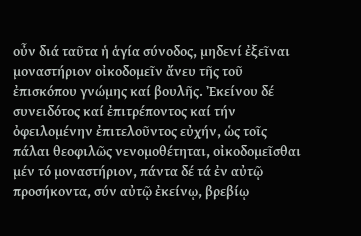οὖν διά ταῦτα ἡ ἁγία σύνοδος, μηδενί ἐξεῖναι μοναστήριον οἰκοδομεῖν ἄνευ τῆς τοῦ ἐπισκόπου γνώμης καί βουλῆς. Ἐκείνου δέ συνειδότος καί ἐπιτρέποντος καί τήν ὀφειλομένην ἐπιτελοῦντος εὐχήν, ὡς τοῖς πάλαι θεοφιλῶς νενομοθέτηται, οἰκοδομεῖσθαι μέν τό μοναστήριον, πάντα δέ τά ἐν αὐτῷ προσήκοντα, σύν αὐτῷ ἐκείνῳ, βρεβίῳ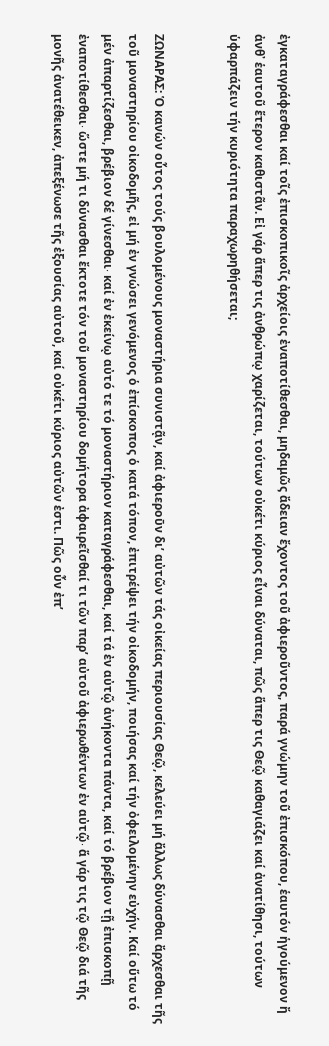ἐγκαταγράφεσθαι καί τοῖς ἐπισκοπικοῖς ἀρχείοις ἐναποτίθεσθαι, μηδαμῶς ἄδειαν ἔχοντος τοῦ ἀφιεροῦντος, παρά γνώμην τοῦ ἐπισκόπου, ἑαυτόν ἡγούμενον ἤ ἀνθ᾿ ἑαυτοῦ ἕτερον καθιστᾶν. Εἰ γάρ ἅπερ τις ἀνθρώπῳ χαρίζεται, τούτων οὐκέτι κύριος εἶναι δύναται, πῶς ἅπερ τις Θεῷ καθαγιάζει καί ἀνατίθησι, τούτων ὑφαρπάζειν τήν κυριότητα παραχωρηθήσεται;


ΖΩΝΑΡΑΣ: Ὁ κανών οὗτος τούς βουλομένους μοναστήρια συνιστᾷν, καί ἀφιεροῡν δι’ αὐτῶν τάς οἰκείας περιουσίας Θεῷ, κελεύει μή ἄλλως δύνασθαι ἄρχεσθαι τῆς τοῦ μοναστηρίου οἰκοδομῆς, εἰ μή ἐν γνώσει γενόμενος ὁ ἐπίσκοπος ὁ κατά τόπον, ἐπιτρέψει τήν οἰκοδομήν, ποιήσας καί τήν ὀφειλομένην εὐχήν. Καί οὕτω τό μέν ἀπαρτίζεσθαι, βρέβιον δέ γίνεσθαι∙ καί ἐν ἐκείνῳ αὐτό τε τό μοναστήριον καταγράφεσθαι, καί τά ἐν αὐτῷ ἀνήκοντα πάντα, καί τό βρέβιον τῇ ἐπισκοπῇ ἐναποτίθεσθαι∙ ὥστε μή τι δύνασθαι ἔκτοτε τόν τοῦ μοναστηρίου δομήτορα ἀφαιρεῖσθαί τι τῶν παρ’ αὐτοῦ ἀφιερωθέντων ἐν αὐτῷ∙ ἅ γάρ τις τῷ Θεῷ διά τῆς μονῆς ἀνατέθεικεν, ἀπεξένωσε τῆς ἐξουσίας αὐτοῦ, καί οὐκέτι κύριος αὐτῶν ἐστι. Πῶς οὖν ἐπ’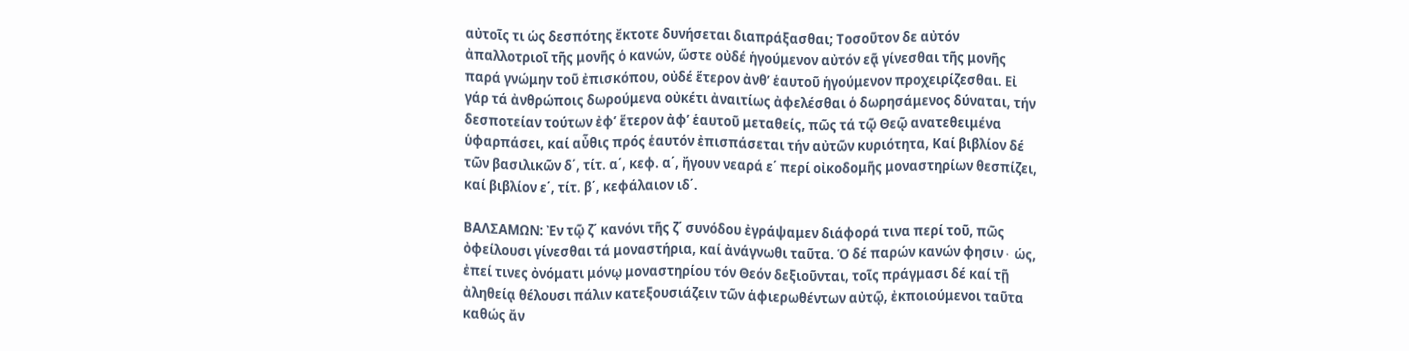αὐτοῖς τι ὡς δεσπότης ἔκτοτε δυνήσεται διαπράξασθαι; Τοσοῦτον δε αὐτόν ἀπαλλοτριοῖ τῆς μονῆς ὁ κανών, ὥστε οὐδέ ἡγούμενον αὐτόν εᾷ γίνεσθαι τῆς μονῆς παρά γνώμην τοῦ ἐπισκόπου, οὐδέ ἕτερον ἀνθ’ ἑαυτοῦ ἡγούμενον προχειρίζεσθαι. Εἰ γάρ τά ἀνθρώποις δωρούμενα οὐκέτι ἀναιτίως ἀφελέσθαι ὁ δωρησάμενος δύναται, τήν δεσποτείαν τούτων ἐφ’ ἕτερον ἀφ’ ἑαυτοῦ μεταθείς, πῶς τά τῷ Θεῷ ανατεθειμένα ὑφαρπάσει, καί αὖθις πρός ἑαυτόν ἐπισπάσεται τήν αὐτῶν κυριότητα, Καί βιβλίον δέ τῶν βασιλικῶν δ΄, τίτ. α΄, κεφ. α΄, ἤγουν νεαρά ε΄ περί οἰκοδομῆς μοναστηρίων θεσπίζει, καί βιβλίον ε΄, τίτ. β΄, κεφάλαιον ιδ΄.

ΒΑΛΣΑΜΩΝ: Ἐν τῷ ζ΄ κανόνι τῆς ζ΄ συνόδου ἐγράψαμεν διάφορά τινα περί τοῦ, πῶς ὀφείλουσι γίνεσθαι τά μοναστήρια, καί ἀνάγνωθι ταῦτα. Ὁ δέ παρών κανών φησιν∙ ὡς, ἐπεί τινες ὀνόματι μόνῳ μοναστηρίου τόν Θεόν δεξιοῦνται, τοῖς πράγμασι δέ καί τῇ ἀληθείᾳ θέλουσι πάλιν κατεξουσιάζειν τῶν ἁφιερωθέντων αὐτῷ, ἐκποιούμενοι ταῦτα καθώς ἄν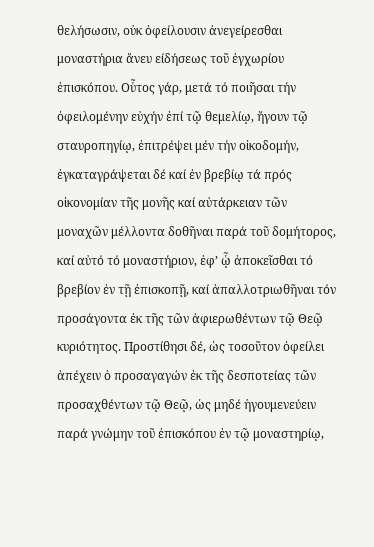θελήσωσιν, οὐκ ὀφείλουσιν ἀνεγείρεσθαι μοναστήρια ἄνευ είδήσεως τοῦ ἐγχωρίου ἐπισκόπου. Οὗτος γάρ, μετά τό ποιῆσαι τήν ὀφειλομένην εὐχήν ἐπί τῷ θεμελίῳ, ἤγουν τῷ σταυροπηγίῳ, ἐπιτρέψει μέν τήν οἰκοδομήν, ἐγκαταγράψεται δέ καί ἐν βρεβίῳ τά πρός οἰκονομίαν τῆς μονῆς καί αὐτάρκειαν τῶν μοναχῶν μέλλοντα δοθῆναι παρά τοῦ δομήτορος, καί αὐτό τό μοναστήριον, ἐφ’ ᾧ ἀποκεῖσθαι τό βρεβίον ἐν τῇ ἐπισκοπῇ, καί ἀπαλλοτριωθῆναι τόν προσάγοντα ἐκ τῆς τῶν ἀφιερωθέντων τῷ Θεῷ κυριότητος. Προστίθησι δέ, ὡς τοσοῦτον ὀφείλει ἀπέχειν ὁ προσαγαγών ἐκ τῆς δεσποτείας τῶν προσαχθέντων τῷ Θεῷ, ὡς μηδέ ἡγουμενεύειν παρά γνώμην τοῦ ἐπισκόπου ἐν τῷ μοναστηρίῳ,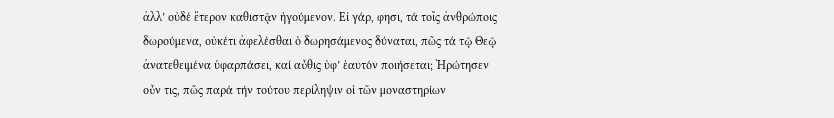ἀλλ’ οὐδέ ἕτερον καθιστᾷν ἡγούμενον. Εἰ γάρ, φησι, τά τοῖς ἀνθρώποις δωρούμενα, οὐκέτι ἀφελέσθαι ὁ δωρησάμενος δύναται, πῶς τά τῷ Θεῷ ἀνατεθειμένα ὑφαρπάσει, καί αὖθις ὑφ’ ἑαυτόν ποιήσεται; Ἠρώτησεν οὖν τις, πῶς παρά τήν τούτου περίληψιν οἱ τῶν μοναστηρίων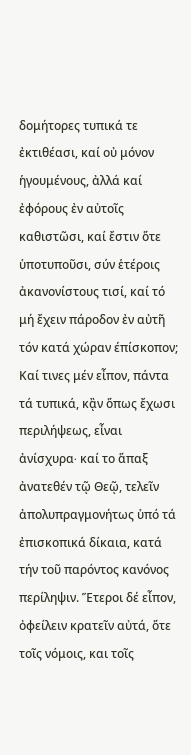δομήτορες τυπικά τε ἐκτιθέασι, καί οὐ μόνον ἡγουμένους, ἀλλά καί ἐφόρους ἐν αὐτοῖς καθιστῶσι, καί ἔστιν ὅτε ὑποτυποῦσι, σύν ἑτέροις ἀκανονίστους τισί, καί τό μή ἔχειν πάροδον ἐν αὐτῆ τόν κατά χώραν έπίσκοπον; Καί τινες μέν εἶπον, πάντα τά τυπικά, κᾂν ὅπως ἔχωσι περιλήψεως, εἶναι ἀνίσχυρα∙ καί το ἅπαξ ἀνατεθέν τῷ Θεῷ, τελεῖν ἀπολυπραγμονήτως ὑπό τά ἐπισκοπικά δίκαια, κατά τήν τοῦ παρόντος κανόνος περίληψιν. Ἕτεροι δέ εἶπον, ὀφείλειν κρατεῖν αὐτά, ὅτε τοῖς νόμοις, και τοῖς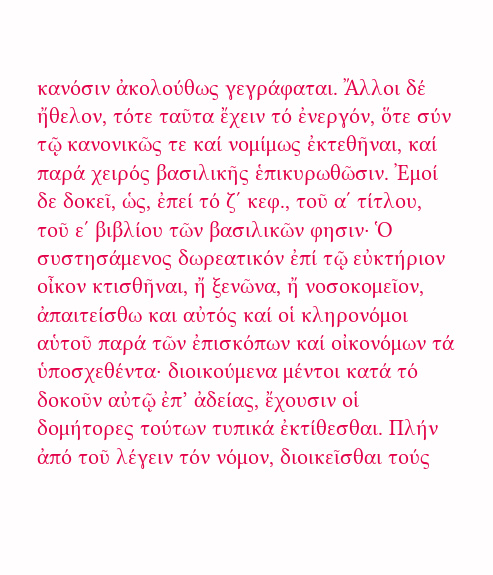κανόσιν ἀκολούθως γεγράφαται. Ἄλλοι δέ ἤθελον, τότε ταῦτα ἔχειν τό ἐνεργόν, ὅτε σύν τῷ κανονικῶς τε καί νομίμως ἐκτεθῆναι, καί παρά χειρός βασιλικῆς ἑπικυρωθῶσιν. Ἐμοί δε δοκεῖ, ὡς, ἐπεί τό ζ΄ κεφ., τοῦ α΄ τίτλου, τοῦ ε΄ βιβλίου τῶν βασιλικῶν φησιν∙ Ὁ συστησάμενος δωρεατικόν ἐπί τῷ εὐκτήριον οἶκον κτισθῆναι, ἤ ξενῶνα, ἤ νοσοκομεῖον, ἀπαιτείσθω και αὐτός καί οἱ κληρονόμοι αὑτοῦ παρά τῶν ἐπισκόπων καί οἰκονόμων τά ὑποσχεθέντα∙ διοικούμενα μέντοι κατά τό δοκοῦν αὐτῷ ἐπ’ ἀδείας, ἔχουσιν οἱ δομήτορες τούτων τυπικά ἐκτίθεσθαι. Πλήν ἀπό τοῦ λέγειν τόν νόμον, διοικεῖσθαι τούς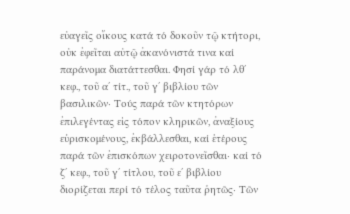εὐαγεῖς οἴκους κατά τό δοκοῦν τῷ κτήτορι, οὐκ ἐφεῖται αὐτῷ ἀκανόνιστά τινα καί παράνομα διατάττεσθαι. Φησί γάρ τό λθ΄ κεφ., τοῦ α΄ τίτ., τοῦ γ΄ βιβλίου τῶν βασιλικῶν∙ Τούς παρά τῶν κτητόρων ἐπιλεγέντας εἰς τόπον κληρικῶν, ἀναξίους εὑρισκομένους, ἐκβάλλεσθαι, καί ἑτέρους παρά τῶν ἐπισκόπων χειροτονεῖσθαι∙ καί τό ζ΄ κεφ., τοῦ γ΄ τίτλου, τοῦ ε΄ βιβλίου διορίζεται περί τό τέλος ταῦτα ῥητῶς∙ Τῶν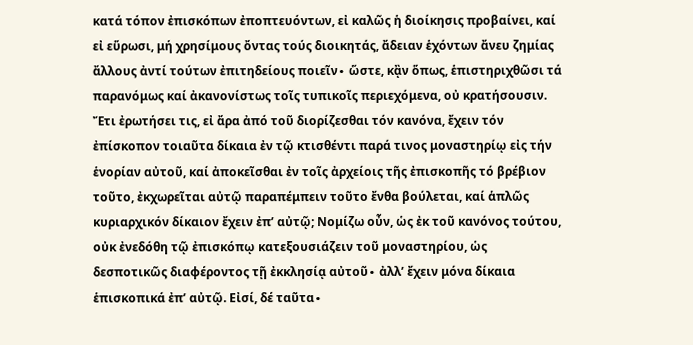κατά τόπον ἐπισκόπων ἐποπτευόντων, εἰ καλῶς ἡ διοίκησις προβαίνει, καί εἰ εὕρωσι, μή χρησίμους ὄντας τούς διοικητάς, ἄδειαν ἑχόντων ἄνευ ζημίας ἄλλους ἀντί τούτων ἐπιτηδείους ποιεῖν∙ ὥστε, κᾂν ὅπως, ἑπιστηριχθῶσι τά παρανόμως καί ἀκανονίστως τοῖς τυπικοῖς περιεχόμενα, οὐ κρατήσουσιν. Ἔτι ἐρωτήσει τις, εἰ ἄρα ἀπό τοῦ διορίζεσθαι τόν κανόνα, ἔχειν τόν ἐπίσκοπον τοιαῦτα δίκαια ἐν τῷ κτισθέντι παρά τινος μοναστηρίῳ εἰς τήν ἑνορίαν αὐτοῦ, καί ἀποκεῖσθαι ἐν τοῖς ἀρχείοις τῆς ἐπισκοπῆς τό βρέβιον τοῦτο, ἐκχωρεῖται αὐτῷ παραπέμπειν τοῦτο ἔνθα βούλεται, καί ἁπλῶς κυριαρχικόν δίκαιον ἔχειν ἐπ’ αὐτῷ; Νομίζω οὖν, ὡς ἐκ τοῦ κανόνος τούτου, οὐκ ἐνεδόθη τῷ ἐπισκόπῳ κατεξουσιάζειν τοῦ μοναστηρίου, ὡς δεσποτικῶς διαφέροντος τῇ ἐκκλησίᾳ αὐτοῦ∙ ἀλλ’ ἔχειν μόνα δίκαια ἑπισκοπικά ἐπ’ αὐτῷ. Εἰσί, δέ ταῦτα∙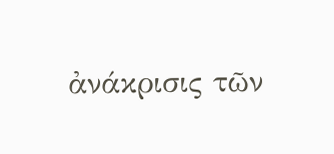ἀνάκρισις τῶν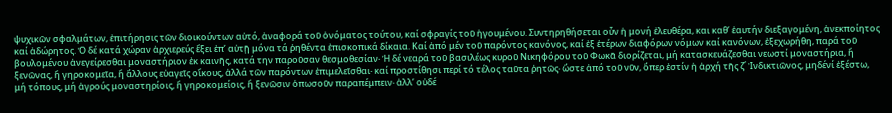ψυχικῶν σφαλμάτων, ἐπιτήρησις τῶν διοικούντων αὐτό, ἀναφορά τοῦ ὀνόματος τούτου, καί σφραγίς τοῦ ἡγουμένου. Συντηρηθήσεται οὖν ἡ μονή ἐλευθέρα, και καθ’ ἑαυτήν διεξαγομένη, ἀνεκποίητος καί ἀδώρητος. Ὁ δέ κατά χώραν ἀρχιερεύς ἕξει ἐπ’ αὐτῇ μόνα τά ῥηθέντα ἐπισκοπικά δίκαια. Καί ἀπό μέν τοῦ παρόντος κανόνος, καί ἐξ ἑτέρων διαφόρων νόμων καί κανόνων, ἐξεχωρήθη, παρά τοῦ βουλομένου ἀνεγείρεσθαι μοναστήριον ἐκ καινῆς, κατά την παροῦσαν θεσμοθεσίαν∙ Ἡ δέ νεαρά τοῦ βασιλέως κυροῦ Νικηφόρου τοῦ Φωκᾶ διορίζεται, μή κατασκευάζεσθαι νεωστί μοναστήρια, ἤ ξενῶνας, ἤ γηροκομεῖα, ἤ ἄλλους εὐαγεῖς οἴκους, ἀλλά τῶν παρόντων ἐπιμελεῖσθαι∙ καί προστίθησι περί τό τέλος ταῦτα ῥητῶς∙ ὥστε ἀπό τοῦ νῦν, ὅπερ ἐστίν ἡ ἀρχή τῆς ζ΄ Ἰνδικτιῶνος, μηδένί ἐξέστω, μή τόπους, μή ἀγρούς μοναστηρίοις, ἤ γηροκομείοις, ἤ ξενῶσιν ὁπωσοῦν παραπέμπειν∙ ἀλλ’ οὐδέ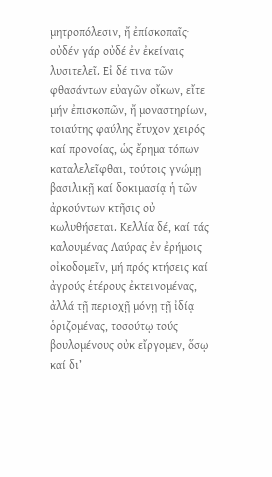μητροπόλεσιν, ἤ ἐπίσκοπαῖς∙ οὐδέν γάρ οὐδέ ἐν ἐκείναις λυσιτελεῖ. Εἰ δέ τινα τῶν φθασάντων εὐαγῶν οἴκων, εἴτε μήν ἐπισκοπῶν, ἤ μοναστηρίων, τοιαύτης φαύλης ἔτυχον χειρός καί προνοίας, ὡς ἔρημα τόπων καταλελεῖφθαι, τούτοις γνώμῃ βασιλικῇ καί δοκιμασίᾳ ἡ τῶν ἀρκούντων κτῆσις οὐ κωλυθήσεται. Κελλία δέ, καί τάς καλουμένας Λαύρας ἐν ἐρήμοις οἰκοδομεῖν, μή πρός κτήσεις καί ἀγρούς ἑτέρους ἐκτεινομένας, ἀλλά τῇ περιοχῇ μόνῃ τῇ ἰδίᾳ ὁριζομένας, τοσούτῳ τούς βουλομένους οὐκ εἴργομεν, ὅσῳ καί δι’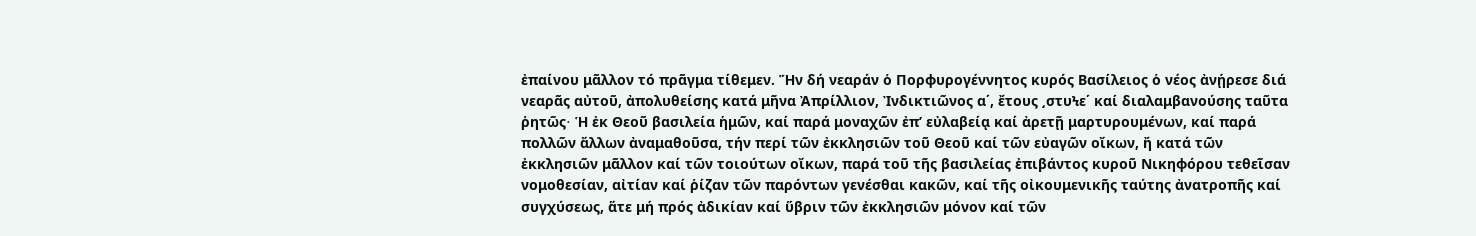ἐπαίνου μᾶλλον τό πρᾶγμα τίθεμεν. Ἥν δή νεαράν ὁ Πορφυρογέννητος κυρός Βασίλειος ὁ νέος ἀνῄρεσε διά νεαρᾶς αὐτοῦ, ἀπολυθείσης κατά μῆνα Ἀπρίλλιον, Ἰνδικτιῶνος α΄, ἔτους ͵στυϞε΄ καί διαλαμβανούσης ταῦτα ῥητῶς∙ Ἡ ἐκ Θεοῦ βασιλεία ἡμῶν, καί παρά μοναχῶν ἐπ’ εὐλαβείᾳ καί ἀρετῇ μαρτυρουμένων, καί παρά πολλῶν ἄλλων ἀναμαθοῦσα, τήν περί τῶν ἐκκλησιῶν τοῦ Θεοῦ καί τῶν εὐαγῶν οἴκων, ἤ κατά τῶν ἐκκλησιῶν μᾶλλον καί τῶν τοιούτων οἴκων, παρά τοῦ τῆς βασιλείας ἐπιβάντος κυροῦ Νικηφόρου τεθεῖσαν νομοθεσίαν, αἰτίαν καί ῥίζαν τῶν παρόντων γενέσθαι κακῶν, καί τῆς οἰκουμενικῆς ταύτης ἀνατροπῆς καί συγχύσεως, ἅτε μή πρός ἀδικίαν καί ὕβριν τῶν ἐκκλησιῶν μόνον καί τῶν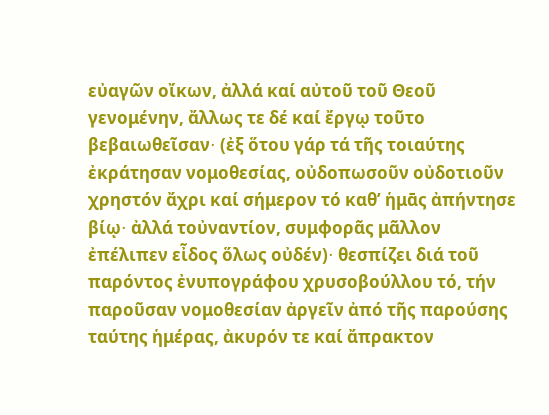εὐαγῶν οἴκων, ἀλλά καί αὐτοῦ τοῦ Θεοῦ γενομένην, ἄλλως τε δέ καί ἔργῳ τοῦτο βεβαιωθεῖσαν∙ (ἐξ ὅτου γάρ τά τῆς τοιαύτης ἐκράτησαν νομοθεσίας, οὐδοπωσοῦν οὐδοτιοῦν χρηστόν ἄχρι καί σήμερον τό καθ’ ἡμᾱς ἀπήντησε βίῳ∙ ἀλλά τοὐναντίον, συμφορᾶς μᾶλλον ἐπέλιπεν εἶδος ὅλως οὐδέν)∙ θεσπίζει διά τοῦ παρόντος ἐνυπογράφου χρυσοβούλλου τό, τήν παροῦσαν νομοθεσίαν ἀργεῖν ἀπό τῆς παρούσης ταύτης ἡμέρας, ἀκυρόν τε καί ἄπρακτον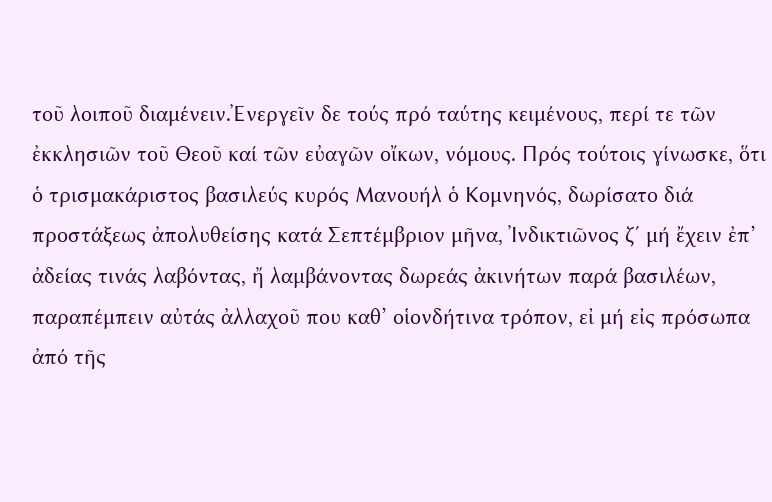τοῦ λοιποῦ διαμένειν.Ἐνεργεῖν δε τούς πρό ταύτης κειμένους, περί τε τῶν ἐκκλησιῶν τοῦ Θεοῦ καί τῶν εὐαγῶν οἴκων, νόμους. Πρός τούτοις γίνωσκε, ὅτι ὁ τρισμακάριστος βασιλεύς κυρός Μανουήλ ὁ Κομνηνός, δωρίσατο διά προστάξεως ἀπολυθείσης κατά Σεπτέμβριον μῆνα, Ἰνδικτιῶνος ζ΄ μή ἔχειν ἐπ’ ἀδείας τινάς λαβόντας, ἤ λαμβάνοντας δωρεάς ἀκινήτων παρά βασιλέων, παραπέμπειν αὐτάς ἀλλαχοῦ που καθ’ οἱονδήτινα τρόπον, εἰ μή εἰς πρόσωπα ἀπό τῆς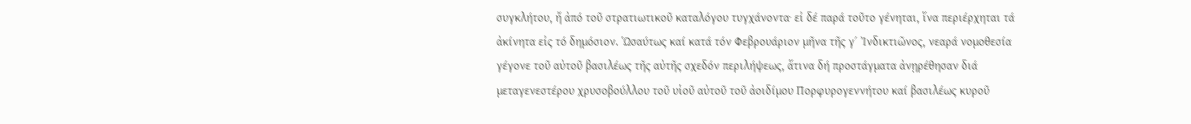συγκλήτου, ἤ ἀπό τοῦ στρατιωτικοῦ καταλόγου τυγχάνοντα∙ εἰ δέ παρά τοῦτο γένηται, ἵνα περιέρχηται τά ἀκίνητα εἰς τό δημόσιον. Ὡσαύτως καί κατά τόν Φεβρουάριον μῆνα τῆς γ΄ Ἰνδικτιῶνος, νεαρά νομοθεσία γέγονε τοῦ αὐτοῦ βασιλέως τῆς αὐτῆς σχεδόν περιλήψεως, ἅτινα δή προστάγματα ἀνῃρέθησαν διά μεταγενεστέρου χρυσοβούλλου τοῦ υἱοῦ αὐτοῦ τοῦ ἀοιδίμου Πορφυρογεννήτου καί βασιλέως κυροῦ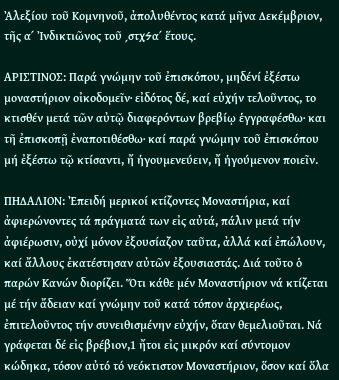Ἀλεξίου τοῦ Κομνηνοῦ, ἀπολυθέντος κατά μῆνα Δεκέμβριον, τῆς α΄ Ἰνδικτιῶνος τοῦ ͵στχϞα΄ ἕτους.

ΑΡΙΣΤΙΝΟΣ: Παρά γνώμην τοῦ ἐπισκόπου, μηδένί ἐξέστω μοναστήριον οἰκοδομεῖν∙ εἰδότος δέ, καί εὐχήν τελοῦντος, το κτισθέν μετά τῶν αὐτῷ διαφερόντων βρεβίῳ ἑγγραφέσθω∙ και τῆ ἐπισκοπῇ ἐναποτιθέσθω∙ καί παρά γνώμην τοῦ ἐπισκόπου μή ἐξέστω τῷ κτίσαντι, ἤ ἡγουμενεύειν, ἤ ἡγούμενον ποιεῖν.

ΠΗΔΑΛΙΟΝ: Ἐπειδή μερικοί κτίζοντες Μοναστήρια, καί ἀφιερώνοντες τά πράγματά των εἰς αὐτά, πάλιν μετά τήν ἀφιέρωσιν, οὐχί μόνον ἐξουσίαζον ταῦτα, ἀλλά καί ἐπώλουν, καί ἄλλους ἐκατέστησαν αὐτῶν ἐξουσιαστάς. Διά τοῦτο ὁ παρών Κανών διορίζει. Ὅτι κάθε μέν Μοναστήριον νά κτίζεται μέ τήν ἄδειαν καί γνώμην τοῦ κατά τόπον ἀρχιερέως, ἐπιτελοῦντος τήν συνειθισμένην εὐχήν, ὅταν θεμελιοῦται. Νά γράφεται δέ εἰς βρέβιον,1 ἤτοι εἰς μικρόν καί σύντομον κώδηκα, τόσον αὐτό τό νεόκτιστον Μοναστήριον, ὅσον καί ὅλα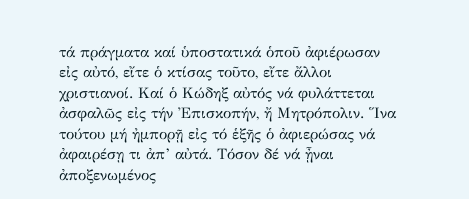τά πράγματα καί ὑποστατικά ὁποῦ ἀφιέρωσαν εἰς αὐτό, εἴτε ὁ κτίσας τοῦτο, εἴτε ἄλλοι χριστιανοί. Καί ὁ Κώδηξ αὐτός νά φυλάττεται ἀσφαλῶς εἰς τήν Ἐπισκοπήν, ἤ Μητρόπολιν. Ἵνα τούτου μή ἠμπορῇ εἰς τό ἑξῆς ὁ ἀφιερώσας νά ἀφαιρέσῃ τι ἀπ’ αὐτά. Τόσον δέ νά ᾖναι ἀποξενωμένος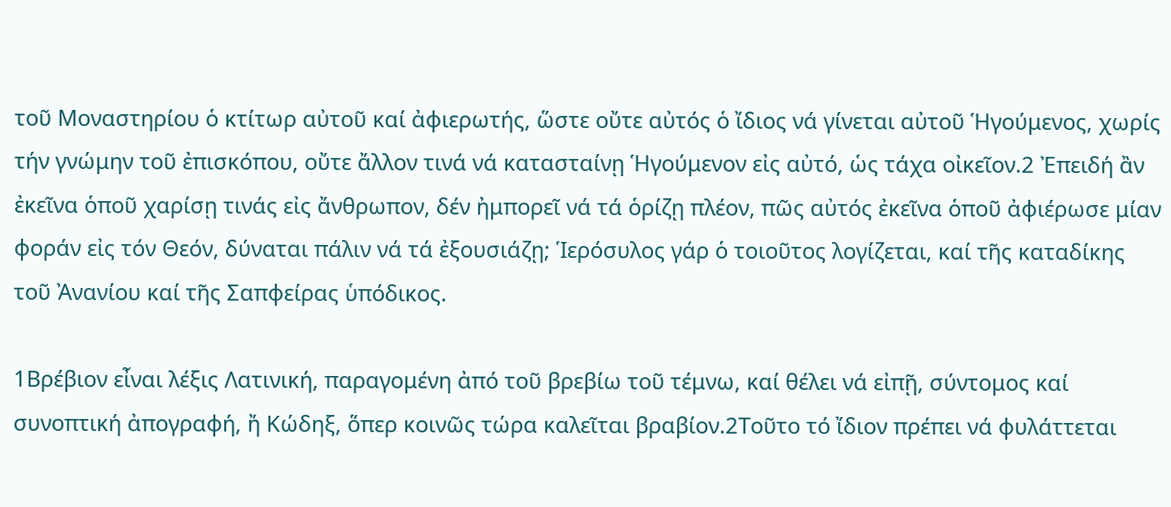τοῦ Μοναστηρίου ὁ κτίτωρ αὐτοῦ καί ἀφιερωτής, ὥστε οὔτε αὐτός ὁ ἴδιος νά γίνεται αὐτοῦ Ἡγούμενος, χωρίς τήν γνώμην τοῦ ἐπισκόπου, οὔτε ἄλλον τινά νά κατασταίνῃ Ἡγούμενον εἰς αὐτό, ὡς τάχα οἰκεῖον.2 Ἐπειδή ἂν ἐκεῖνα ὁποῦ χαρίσῃ τινάς εἰς ἄνθρωπον, δέν ἠμπορεῖ νά τά ὁρίζῃ πλέον, πῶς αὐτός ἐκεῖνα ὁποῦ ἀφιέρωσε μίαν φοράν εἰς τόν Θεόν, δύναται πάλιν νά τά ἐξουσιάζῃ; Ἱερόσυλος γάρ ὁ τοιοῦτος λογίζεται, καί τῆς καταδίκης τοῦ Ἀνανίου καί τῆς Σαπφείρας ὑπόδικος.

1Βρέβιον εἶναι λέξις Λατινική, παραγομένη ἀπό τοῦ βρεβίω τοῦ τέμνω, καί θέλει νά εἰπῇ, σύντομος καί συνοπτική ἀπογραφή, ἤ Κώδηξ, ὅπερ κοινῶς τώρα καλεῖται βραβίον.2Τοῦτο τό ἴδιον πρέπει νά φυλάττεται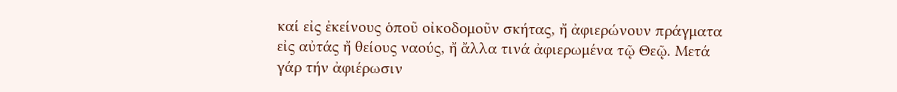καί εἰς ἐκείνους ὁποῦ οἰκοδομοῦν σκήτας, ἤ ἀφιερώνουν πράγματα εἰς αὐτάς ἤ θείους ναούς, ἤ ἄλλα τινά ἀφιερωμένα τῷ Θεῷ. Μετά γάρ τήν ἀφιέρωσιν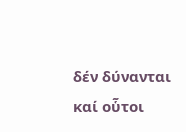δέν δύνανται καί οὗτοι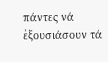πάντες νά ἐξουσιάσουν τά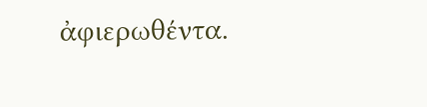ἀφιερωθέντα.